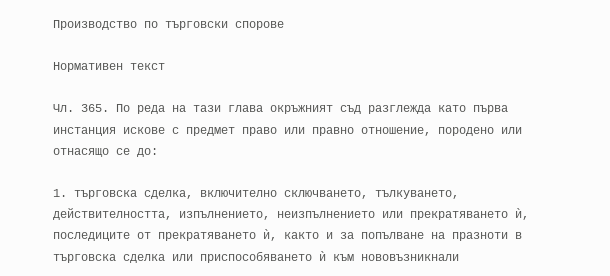Производство по търговски спорове

Нормативен текст

Чл. 365. По реда на тази глава окръжният съд разглежда като първа инстанция искове с предмет право или правно отношение, породено или отнасящо се до:

1. търговска сделка, включително сключването, тълкуването, действителността, изпълнението, неизпълнението или прекратяването ѝ, последиците от прекратяването ѝ, както и за попълване на празноти в търговска сделка или приспособяването ѝ към нововъзникнали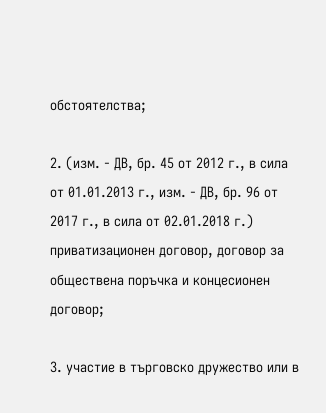обстоятелства;

2. (изм. - ДВ, бр. 45 от 2012 г., в сила от 01.01.2013 г., изм. - ДВ, бр. 96 от 2017 г., в сила от 02.01.2018 г.) приватизационен договор, договор за обществена поръчка и концесионен договор;

3. участие в търговско дружество или в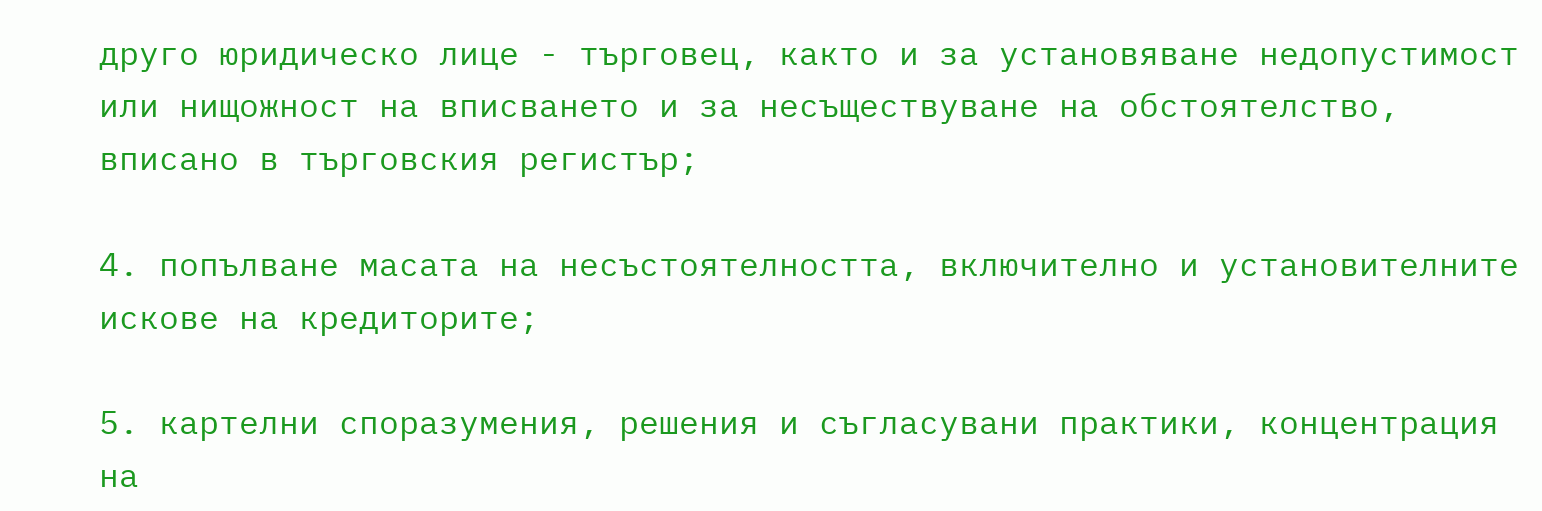друго юридическо лице - търговец, както и за установяване недопустимост или нищожност на вписването и за несъществуване на обстоятелство, вписано в търговския регистър;

4. попълване масата на несъстоятелността, включително и установителните искове на кредиторите;

5. картелни споразумения, решения и съгласувани практики, концентрация на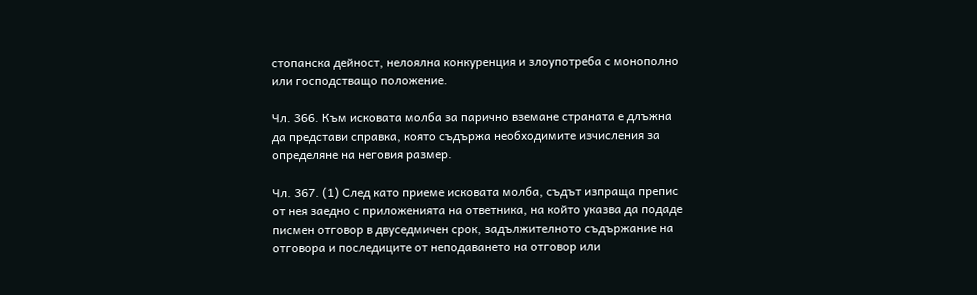стопанска дейност, нелоялна конкуренция и злоупотреба с монополно или господстващо положение.

Чл. 366. Към исковата молба за парично вземане страната е длъжна да представи справка, която съдържа необходимите изчисления за определяне на неговия размер.

Чл. 367. (1) След като приеме исковата молба, съдът изпраща препис от нея заедно с приложенията на ответника, на който указва да подаде писмен отговор в двуседмичен срок, задължителното съдържание на отговора и последиците от неподаването на отговор или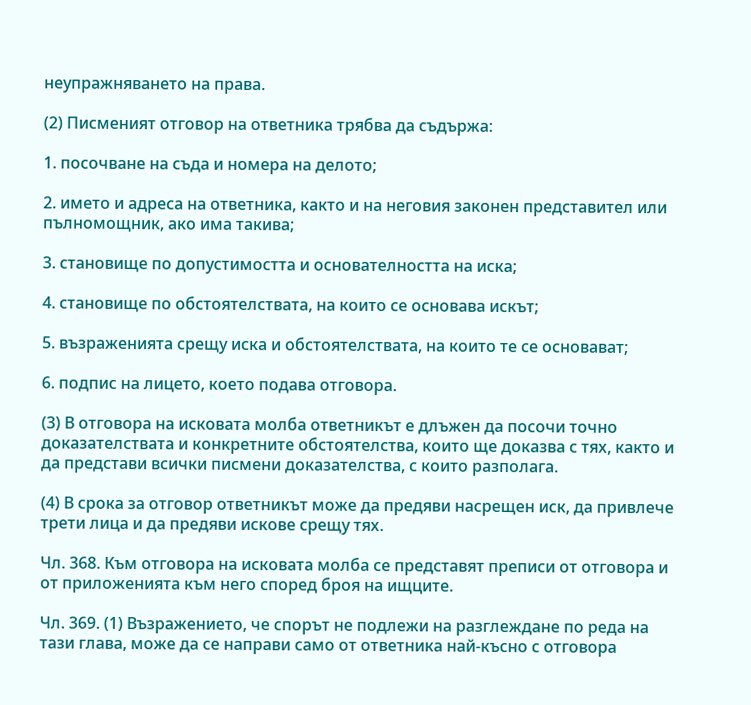неупражняването на права.

(2) Писменият отговор на ответника трябва да съдържа:

1. посочване на съда и номера на делото;

2. името и адреса на ответника, както и на неговия законен представител или пълномощник, ако има такива;

3. становище по допустимостта и основателността на иска;

4. становище по обстоятелствата, на които се основава искът;

5. възраженията срещу иска и обстоятелствата, на които те се основават;

6. подпис на лицето, което подава отговора.

(3) В отговора на исковата молба ответникът е длъжен да посочи точно доказателствата и конкретните обстоятелства, които ще доказва с тях, както и да представи всички писмени доказателства, с които разполага.

(4) В срока за отговор ответникът може да предяви насрещен иск, да привлече трети лица и да предяви искове срещу тях.

Чл. 368. Към отговора на исковата молба се представят преписи от отговора и от приложенията към него според броя на ищците.

Чл. 369. (1) Възражението, че спорът не подлежи на разглеждане по реда на тази глава, може да се направи само от ответника най-късно с отговора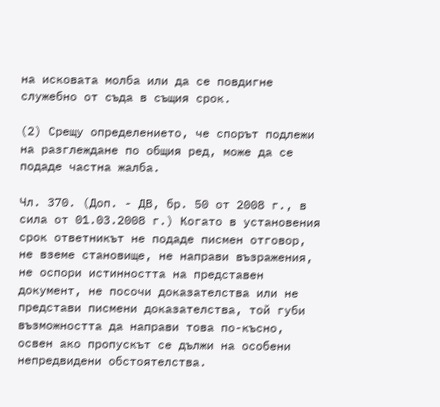на исковата молба или да се повдигне служебно от съда в същия срок.

(2) Срещу определението, че спорът подлежи на разглеждане по общия ред, може да се подаде частна жалба.

Чл. 370. (Доп. - ДВ, бр. 50 от 2008 г., в сила от 01.03.2008 г.) Когато в установения срок ответникът не подаде писмен отговор, не вземе становище, не направи възражения, не оспори истинността на представен документ, не посочи доказателства или не представи писмени доказателства, той губи възможността да направи това по-късно, освен ако пропускът се дължи на особени непредвидени обстоятелства.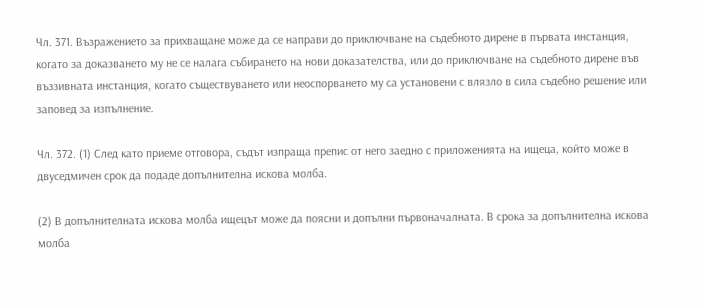Чл. 371. Възражението за прихващане може да се направи до приключване на съдебното дирене в първата инстанция, когато за доказването му не се налага събирането на нови доказателства, или до приключване на съдебното дирене във въззивната инстанция, когато съществуването или неоспорването му са установени с влязло в сила съдебно решение или заповед за изпълнение.

Чл. 372. (1) След като приеме отговора, съдът изпраща препис от него заедно с приложенията на ищеца, който може в двуседмичен срок да подаде допълнителна искова молба.

(2) В допълнителната искова молба ищецът може да поясни и допълни първоначалната. В срока за допълнителна искова молба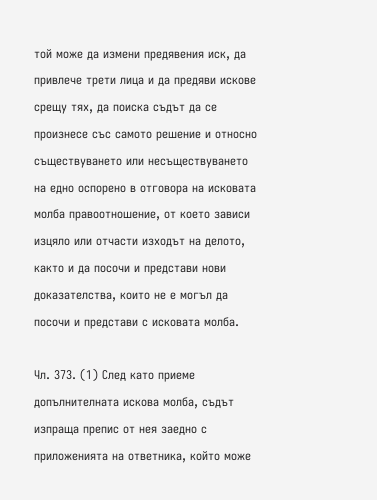той може да измени предявения иск, да привлече трети лица и да предяви искове срещу тях, да поиска съдът да се произнесе със самото решение и относно съществуването или несъществуването на едно оспорено в отговора на исковата молба правоотношение, от което зависи изцяло или отчасти изходът на делото, както и да посочи и представи нови доказателства, които не е могъл да посочи и представи с исковата молба.

Чл. 373. (1) След като приеме допълнителната искова молба, съдът изпраща препис от нея заедно с приложенията на ответника, който може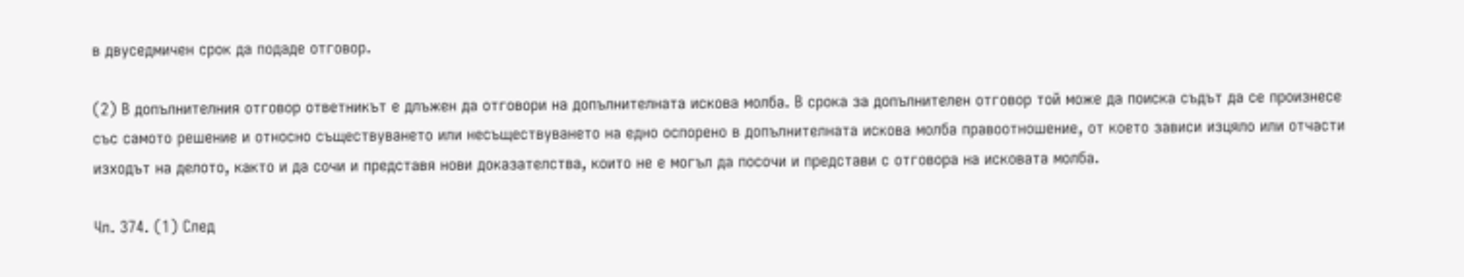в двуседмичен срок да подаде отговор.

(2) В допълнителния отговор ответникът е длъжен да отговори на допълнителната искова молба. В срока за допълнителен отговор той може да поиска съдът да се произнесе със самото решение и относно съществуването или несъществуването на едно оспорено в допълнителната искова молба правоотношение, от което зависи изцяло или отчасти изходът на делото, както и да сочи и представя нови доказателства, които не е могъл да посочи и представи с отговора на исковата молба.

Чл. 374. (1) След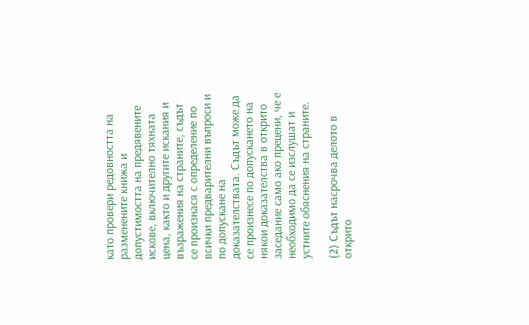като провери редовността на разменените книжа и допустимостта на предявените искове, включително тяхната цена, както и другите искания и възражения на страните, съдът се произнася с определение по всички предварителни въпроси и по допускане на доказателствата. Съдът може да се произнесе по допускането на някои доказателства в открито заседание само ако прецени, че е необходимо да се изслушат и устните обяснения на страните.

(2) Съдът насрочва делото в открито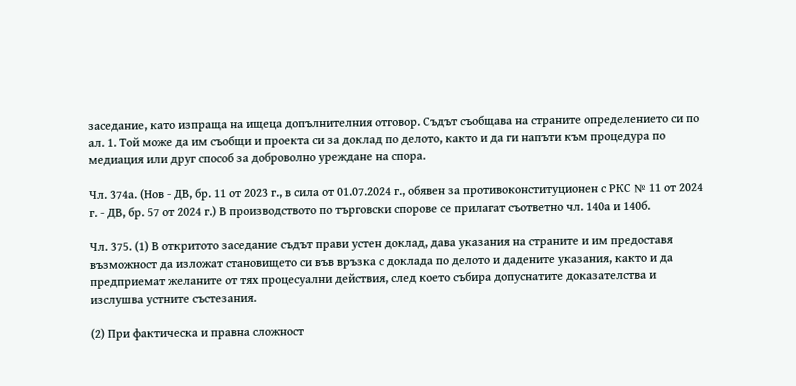заседание, като изпраща на ищеца допълнителния отговор. Съдът съобщава на страните определението си по ал. 1. Той може да им съобщи и проекта си за доклад по делото, както и да ги напъти към процедура по медиация или друг способ за доброволно уреждане на спора.

Чл. 374а. (Нов - ДВ, бр. 11 от 2023 г., в сила от 01.07.2024 г., обявен за противоконституционен с РКС № 11 от 2024 г. - ДВ, бр. 57 от 2024 г.) В производството по търговски спорове се прилагат съответно чл. 140а и 140б.

Чл. 375. (1) В откритото заседание съдът прави устен доклад, дава указания на страните и им предоставя възможност да изложат становището си във връзка с доклада по делото и дадените указания, както и да предприемат желаните от тях процесуални действия, след което събира допуснатите доказателства и изслушва устните състезания.

(2) При фактическа и правна сложност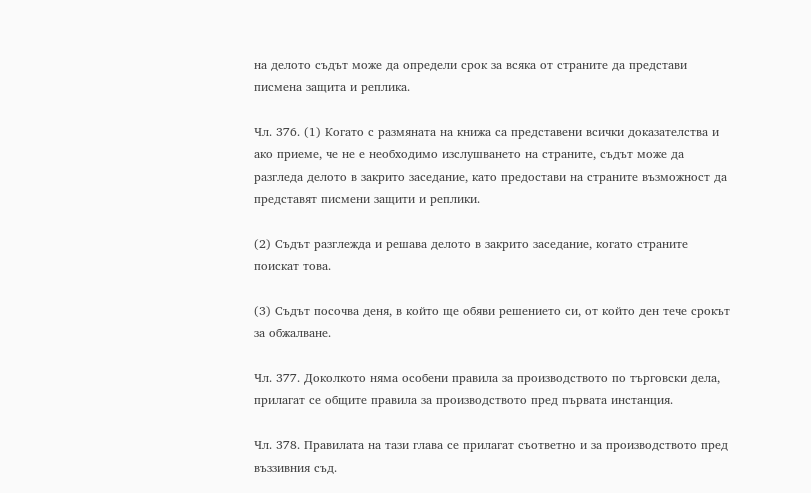на делото съдът може да определи срок за всяка от страните да представи писмена защита и реплика.

Чл. 376. (1) Когато с размяната на книжа са представени всички доказателства и ако приеме, че не е необходимо изслушването на страните, съдът може да разгледа делото в закрито заседание, като предостави на страните възможност да представят писмени защити и реплики.

(2) Съдът разглежда и решава делото в закрито заседание, когато страните поискат това.

(3) Съдът посочва деня, в който ще обяви решението си, от който ден тече срокът за обжалване.

Чл. 377. Доколкото няма особени правила за производството по търговски дела, прилагат се общите правила за производството пред първата инстанция.

Чл. 378. Правилата на тази глава се прилагат съответно и за производството пред въззивния съд.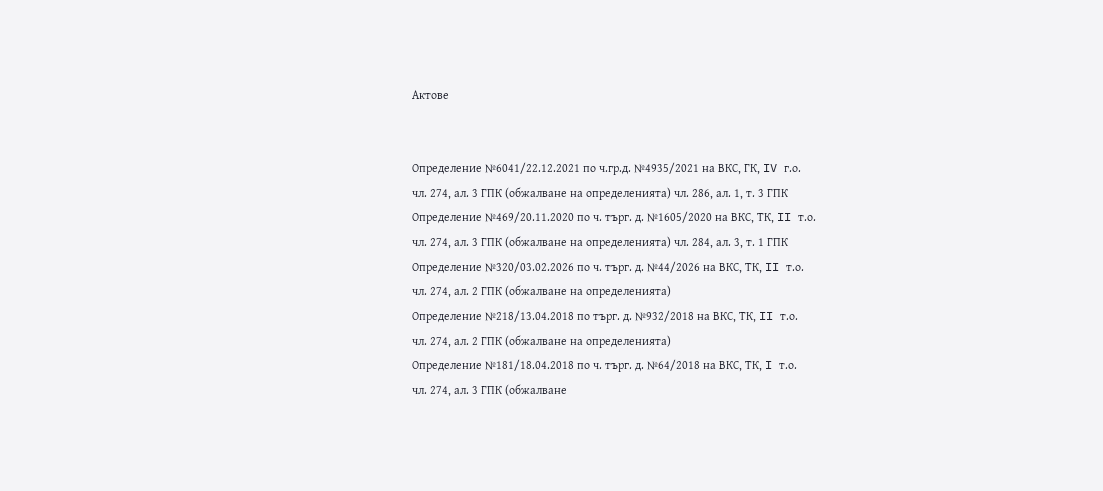Актове


Определение №6041/22.12.2021 по ч.гр.д. №4935/2021 на ВКС, ГК, IV г.о.
чл. 274, ал. 3 ГПК (обжалване на определенията) чл. 286, ал. 1, т. 3 ГПК
Определение №469/20.11.2020 по ч. търг. д. №1605/2020 на ВКС, ТК, II т.о.
чл. 274, ал. 3 ГПК (обжалване на определенията) чл. 284, ал. 3, т. 1 ГПК
Определение №320/03.02.2026 по ч. търг. д. №44/2026 на ВКС, ТК, II т.о.
чл. 274, ал. 2 ГПК (обжалване на определенията)
Определение №218/13.04.2018 по търг. д. №932/2018 на ВКС, ТК, II т.о.
чл. 274, ал. 2 ГПК (обжалване на определенията)
Определение №181/18.04.2018 по ч. търг. д. №64/2018 на ВКС, ТК, I т.о.
чл. 274, ал. 3 ГПК (обжалване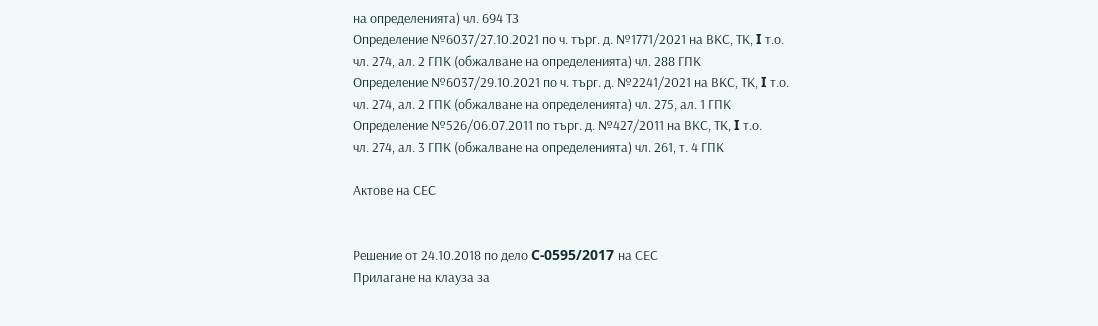на определенията) чл. 694 ТЗ
Определение №6037/27.10.2021 по ч. търг. д. №1771/2021 на ВКС, ТК, I т.о.
чл. 274, ал. 2 ГПК (обжалване на определенията) чл. 288 ГПК
Определение №6037/29.10.2021 по ч. търг. д. №2241/2021 на ВКС, ТК, I т.о.
чл. 274, ал. 2 ГПК (обжалване на определенията) чл. 275, ал. 1 ГПК
Определение №526/06.07.2011 по търг. д. №427/2011 на ВКС, ТК, I т.о.
чл. 274, ал. 3 ГПК (обжалване на определенията) чл. 261, т. 4 ГПК

Актове на СЕС


Решение от 24.10.2018 по дело C-0595/2017 на СЕС
Прилагане на клауза за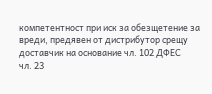компетентност при иск за обезщетение за вреди, предявен от дистрибутор срещу доставчик на основание чл. 102 ДФЕС
чл. 23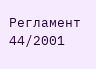Регламент 44/2001